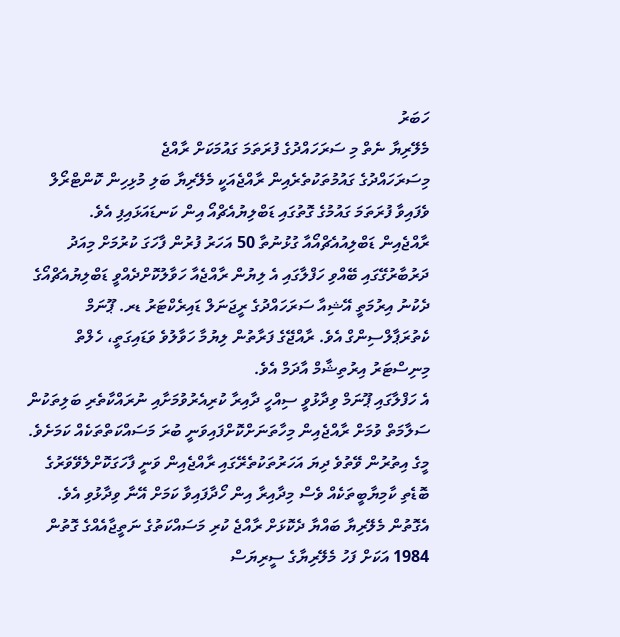ހަބަރު
މެލޭރިޔާ ނެތް މި ސަރަހައްދުގެ ފުރަތަމަ ގައުމަކަށް ރާއްޖެ
މިސަރަހައްދުގެ ގައުމުތަކުތެރެއިން ރާއްޖެއަކީ މެލޭރިޔާ ބަލި މުޅިހިން ކޮންޓްރޯލް ވެފައިވާ ފުރަތަމަ ގައުމުގެ ގޮތުގައި ޑަބްލިޔުއެޗްއޯ އިން ކަނޑައަޅައިފި އެވެ.
ރާއްޖެއިން ޑަބްލިއުއެޗްއޯއާ ގުޅުނުތާ 50 އަހަރު ފުރުން ފާހަގަ ކުރުމަށް މިއަދު ދަރުބާރުގޭގައި ބޭއްވި ހަފްލާގައި އެ ލިޔުން ރާއްޖެއާ ހަވާލުކޮށްދެއްވީ ޑަބްލިޔުއެޗްއޯގެ ދެކުނު އިރުމަތީ އޭޝިއާ ސަރަހައްދުގެ ރީޖަނަލް ޑައިރެކްޓަރު ޑރ. ޕޫނަމް ކެތުރަޕާލްސިންގް އެވެ. ރާއްޖޭގެ ފަރާތުން ލިޔުމާ ހަވާލުވެ ވަޑައިގަތީ، ހެލްތް މިނިސްޓަރު އިރުތިޝާމް އާދަމް އެވެ.
އެ ހަފްލާގައި ޕޫނަމް ވިދާޅުވީ ސިއްހީ ދާއިރާ ކުރިއެރުވުމަށާއި ނުރައްކާތެރި ބަލިތަކުން ސަލާމަތް ވުމަށް ރާއްޖެއިން މިހާތަނަށްކޮށްފައިވަނީ ބުރަ މަސައްކަތްތަކެއް ކަމަށެވެ. މީގެ އިތުރުން ވޭތުވެ ދިޔަ އަހަރުތަކުތެރޭގައި ރާއްޖެއިން ވަނީ ފާހަގަކޮށްލެވޭވަރުގެ ބޮޑެތި ކާމިޔާބީތަކެއް ވެސް މިދާއިރާ އިން ހޯދާފައިވާ ކަމަށް އޭނާ ވިދާޅުވި އެވެ. އެގޮތުން މެލޭރިޔާ ބައްޔާ ދެކޮޅަށް ރާއްޖެ ކުރި މަސައްކަތުގެ ނަތީޖާއެއްގެ ގޮތުން 1984 އަކަށް ފަހު މެލޭރިޔާގެ ސީރިޔަސް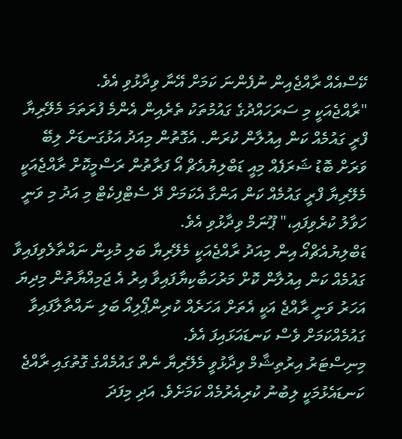ކޭސްއެއް ރާއްޖެއިން ނުފެންނަ ކަމަށް އޭނާ ވިދާޅުވި އެވެ.
"ރާއްޖެއަކީ މި ސަރަހައްދުގެ ގައުމުތަކު ތެރެއިން އެންމެ ފުރަތަމަ މެލޭރިޔާ ފްރީ ގައުމެއް ކަން އިއުލާން ކުރަން. އެގޮތުން މިއަދު އަޅުގަނޑަށް ލިބޭ ވަރަށް ބޮޑު ޝަރަފެއް މިއީ ޑަބްލިޔުއެޗް އޯ ފަރާތުން ރަސްމީކޮށް ރާއްޖެއަކީ މެލޭރިޔާ ފްރީ ގައުމެއް ކަން އަންގާ އެކަމަށް ދޭ ސެޓްފިކެޓް މި އަދު މި ވަނީ ހަވާލު ކުރެވިފައި،" ޕޫނަމް ވިދާޅުވި އެވެ.
ޑަބްލިޔުއެޗްއޯ އިން މިއަދު ރާއްޖެއަކީ މެލޭރިޔާ ބަލި މުޅިން ނައްތާލެވިފައިވާ ގައުމެއް ކަން އިއުލާން ކޮށް މަރުހަބާކިޔާފައިވާ އިރު އެ ޖަމިއްޔާތުން މިދިޔަ އަހަރު ވަނީ ރާއްޖެ އަކީ އެތަށް އަހަރެއް ކުރިންޕޯލިއޯ ބަލި ނައްތާލާފައިވާ ގައުމެއްކަމަށް ވެސް ކަނޑައަޅައިފަ އެވެ.
މިނިސްޓަރު އިރުތިޝާމް ވިދާޅުވީ މެލޭރިޔާ ނެތް ގައުމެއްގެ ގޮތުގައި ރާއްޖެ ކަނޑައެޅުމަކީ ލިބުނު ކުރިއެރުމެއް ކަމަށެވެ. އަދި މިފަދަ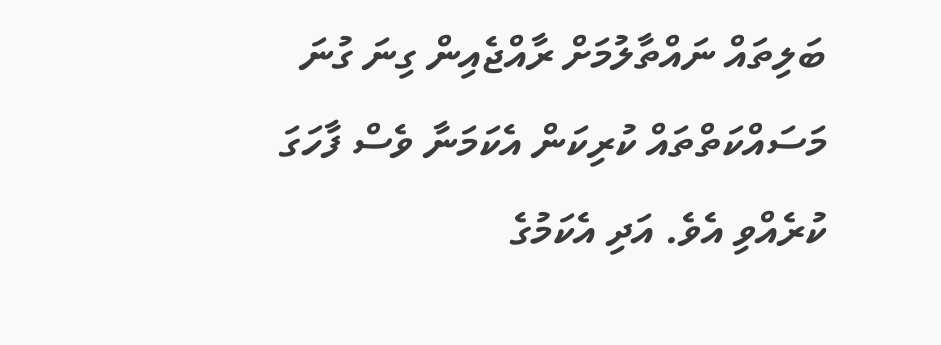ބަލިތައް ނައްތާލުމަށް ރާއްޖެއިން ގިނަ ގުނަ މަސައްކަތްތައް ކުރިކަން އެކަމަނާ ވެސް ފާހަގަ ކުރެއްވި އެވެ. އަދި އެކަމުގެ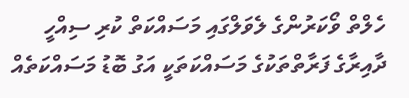ހެލްތް ވޯކަރުންގެ ލެވަލްގައި މަސައްކަތް ކުރި ސިއްހީ ދާއިރާގެ ފަރާތްތަކުގެ މަސައްކަތަކީ އަގު ބޮޑު މަސައްކަތެއް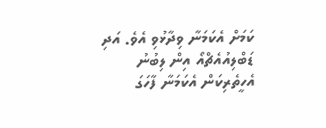ކަމަށް އެކަމަނާ ވިދާޅުވި އެވެ. އަދި ޑަބްލިއުއެޗްއޯ އިން ލިބުނު އެހީތެރިކަން އެކަމަނާ ފާހަގަ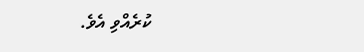ކުރެއްވި އެވެ.